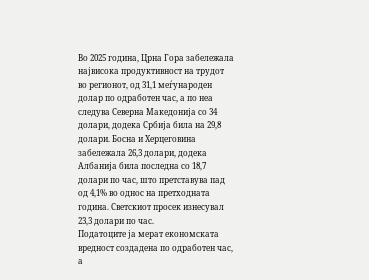Во 2025 година, Црна Гора забележала највисока продуктивност на трудот во регионот, од 31,1 меѓународен долар по одработен час, а по неа следува Северна Македонија со 34 долари, додека Србија била на 29,8 долари. Босна и Херцеговина забележала 26,3 долари, додека Албанија била последна со 18,7 долари по час, што претставува пад од 4,1% во однос на претходната година. Светскиот просек изнесувал 23,3 долари по час.
Податоците ја мерат економската вредност создадена по одработен час, а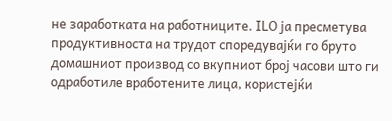не заработката на работниците. ILO ја пресметува продуктивноста на трудот споредувајќи го бруто домашниот производ со вкупниот број часови што ги одработиле вработените лица, користејќи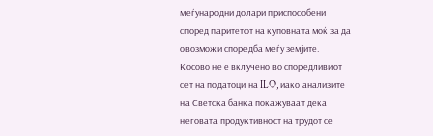меѓународни долари приспособени според паритетот на куповната моќ за да овозможи споредба меѓу земјите.
Косово не е вклучено во споредливиот сет на податоци на ILO, иако анализите на Светска банка покажуваат дека неговата продуктивност на трудот се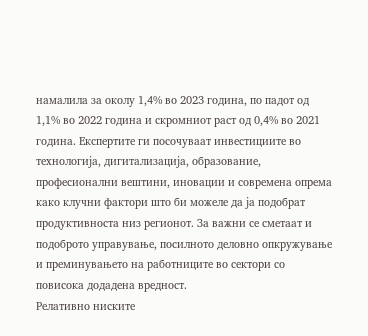намалила за околу 1,4% во 2023 година, по падот од 1,1% во 2022 година и скромниот раст од 0,4% во 2021 година. Експертите ги посочуваат инвестициите во технологија, дигитализација, образование, професионални вештини, иновации и современа опрема како клучни фактори што би можеле да ја подобрат продуктивноста низ регионот. За важни се сметаат и подоброто управување, посилното деловно опкружување и преминувањето на работниците во сектори со повисока додадена вредност.
Релативно ниските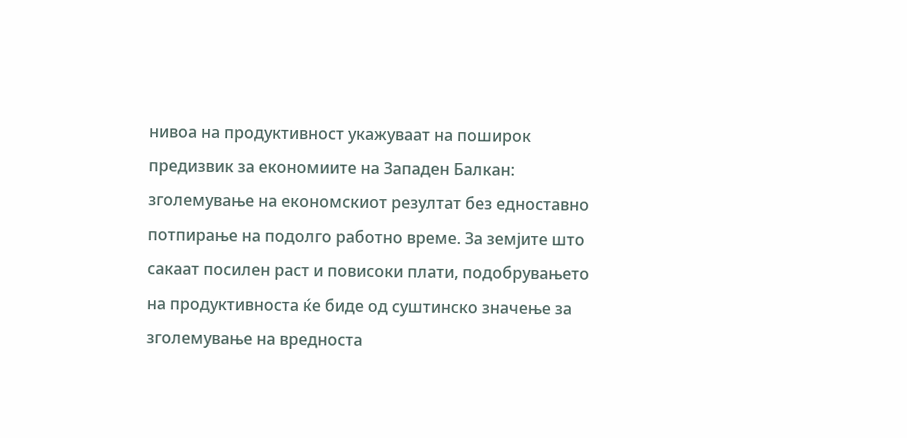нивоа на продуктивност укажуваат на поширок предизвик за економиите на Западен Балкан: зголемување на економскиот резултат без едноставно потпирање на подолго работно време. За земјите што сакаат посилен раст и повисоки плати, подобрувањето на продуктивноста ќе биде од суштинско значење за зголемување на вредноста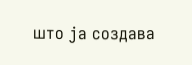што ја создава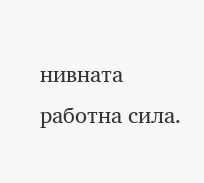нивната работна сила.